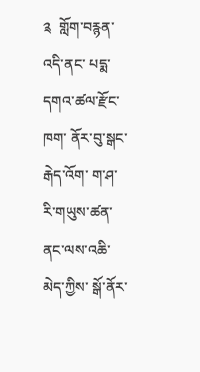༉  གློག་བརྙན་འདི་ནང་ པདྨ་དགའ་ཚལ་རྫོང་ཁག་ ནོར་བུ་སྒང་རྒེད་འོག་ ག་ཤ་རི་གཡུས་ཚན་ནང་ལས་འཆི་མེད་ཀྱིས་ སྒོ་ནོར་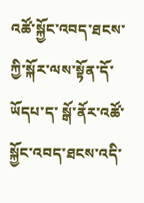འཚོ་སྐྱོང་འབད་ཐངས་ཀྱི་སྐོར་ལས་སྟོན་དོ་ཡོདཔ་ད་ སྒོ་ནོར་འཚོ་སྐྱོང་འབད་ཐངས་འདི་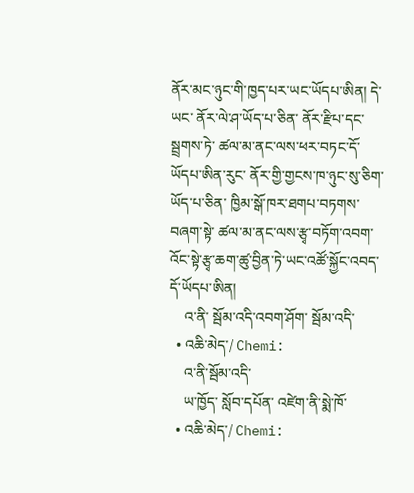ནོར་མང་ཉུང་གི་ཁྱད་པར་ཡང་ཡོདཔ་ཨིན། དེ་ཡང་ ནོར་ལེ་ཤ་ཡོད་པ་ཅིན་ ནོར་རྫིཔ་དང་སྦྲགས་ཏེ་ ཚལ་མ་ནང་ལས་ཕར་བཏང་དོ་ཡོདཔ་ཨིན་རུང་ ནོར་གྱི་གྱངས་ཁ་ཉུང་སུ་ཅིག་ཡོད་པ་ཅིན་ ཁྱིམ་སྒོ་ཁར་ཐགཔ་བཏགས་བཞག་སྟེ་ ཚལ་མ་ནང་ལས་རྩྭ་བཏོག་འབག་འོང་སྟེ་རྩྭ་ཆག་ཚུ་བྱིན་ཏེ་ཡང་འཚོ་སྐྱོང་འབད་དོ་ཡོདཔ་ཨིན།
    འ་ནི་ སྦོམ་འདི་འབག་ཤོག་ སྦོམ་འདི་
  • འཆི་མེད་/ Chemi:
    འ་ནི་སྦོམ་འདི་
    ཡ་ཁྱོད་ སློབ་དཔོན་ འཛེག་ནི་སྨེ་ཁོ་
  • འཆི་མེད་/ Chemi: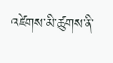འཛེགས་མི་ཚུགས་ནི་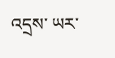འདྲས་ ཡར་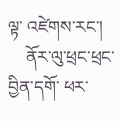ལྟ་ འཛེགས་རང་།
    ནོར་ལུ་ཕྲང་ཕྲང་བྱིན་དགོ་ ཕར་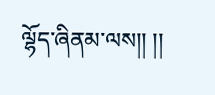ལྷོད་ཞིནམ་ལས།། །།